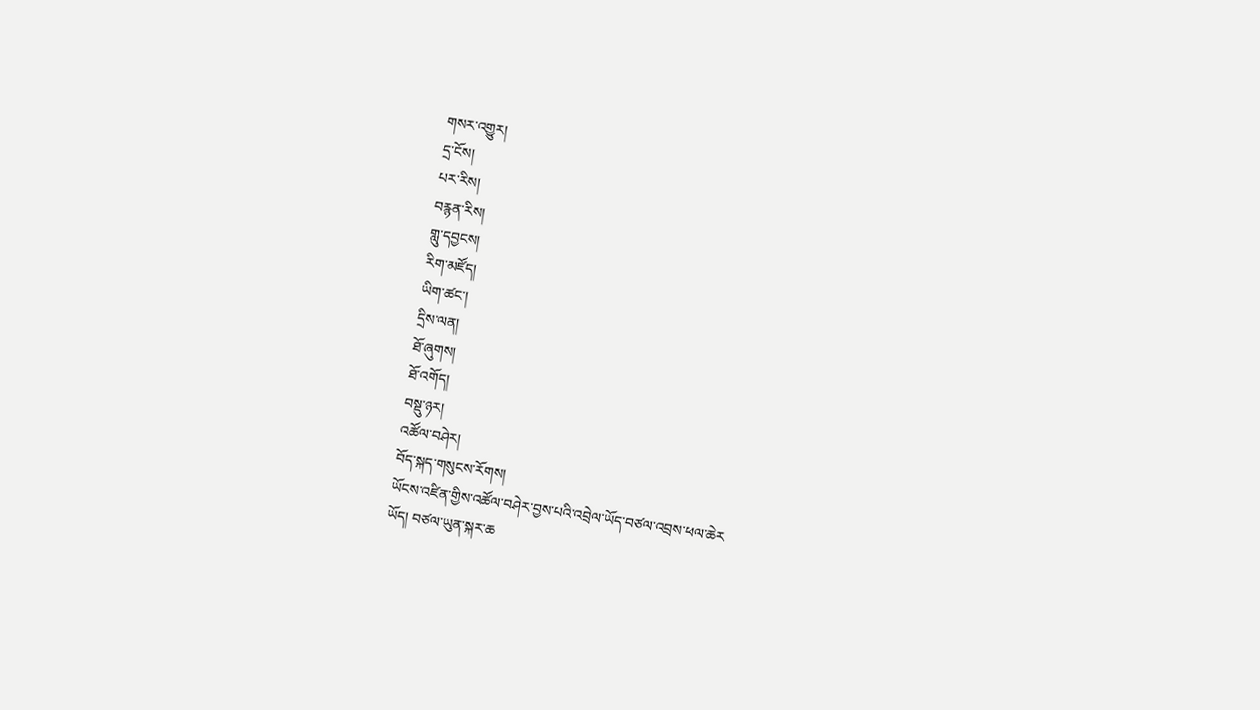གསར་འགྱུར།
དྲ་ངོས།
པར་རིས།
བརྙན་རིས།
གླུ་དབྱངས།
རིག་མཛོད།
ཡིག་ཚང་།
དྲིས་ལན།
ཐོ་ཞུགས།
ཐོ་འགོད།
བསྡུ་ཉར།
འཚོལ་བཤེར།
བོད་སྐད་གསུངས་རོགས།
ཡོངས་འཛིན་གྱིས་འཚོལ་བཤེར་བྱས་པའི་འབྲེལ་ཡོད་བཙལ་འབྲས་ཕལ་ཆེར
ཡོད། བཙལ་ཡུན་སྐར་ཆ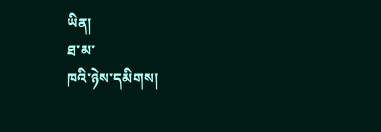ཡིན།
ཐ་མ་
ཁའི་ཉེས་དམིགས།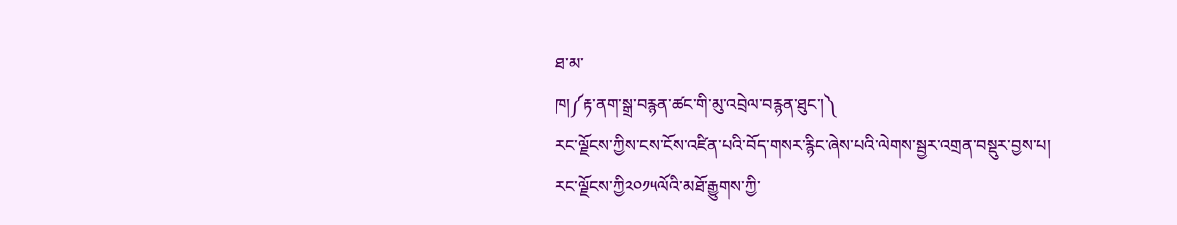ཐ་མ་
ཁ།༼རྟ་ནག་སྒྲ་བརྙན་ཚང་གི་མུ་འབྲེལ་བརྙན་ཐུང་།༽
རང་ལྗོངས་ཀྱིས་ངས་ངོས་འཛིན་པའི་བོད་གསར་རྙིང་ཞེས་པའི་ལེགས་སྦྱར་འགྲན་བསྡུར་བྱས་པ།
རང་ལྗོངས་ཀྱི༢༠༡༥ལོའི་མཐོ་རྒྱུགས་ཀྱི་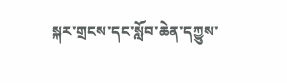སྐར་གྲངས་དང་སློབ་ཆེན་དཀྱུས་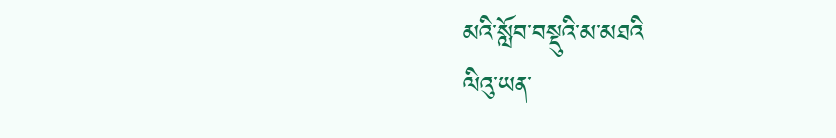མའི་སློབ་བསྡུའི་མ་མཐའི
ལིའུ་ཡན་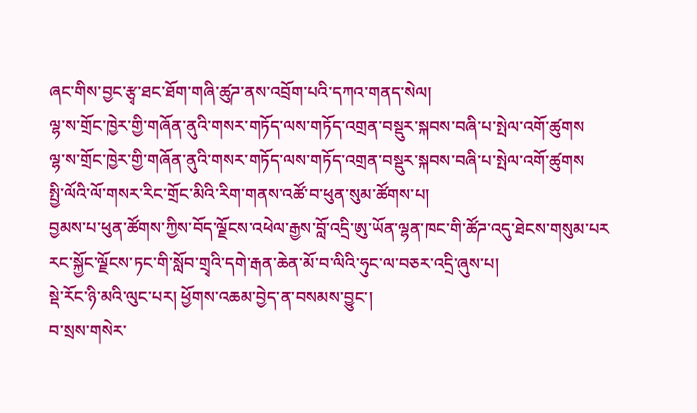ཞང་གིས་བྱང་རྩྭ་ཐང་ཐོག་གཞི་ཚུཌ་ནས་འབྲོག་པའི་དཀའ་གནད་སེལ།
ལྷ་ས་གྲོང་ཁྱེར་གྱི་གཞོན་ནུའི་གསར་གཏོད་ལས་གཏོད་འགྲན་བསྡུར་སྐབས་བཞི་པ་སྤེལ་འགོ་ཚུགས
ལྷ་ས་གྲོང་ཁྱེར་གྱི་གཞོན་ནུའི་གསར་གཏོད་ལས་གཏོད་འགྲན་བསྡུར་སྐབས་བཞི་པ་སྤེལ་འགོ་ཚུགས
སྤྱི་ལོའི་ལོ་གསར་རིང་གྲོང་མིའི་རིག་གནས་འཚོ་བ་ཕུན་སུམ་ཚོགས་པ།
བྱམས་པ་ཕུན་ཚོགས་ཀྱིས་བོད་ལྗོངས་འཕེལ་རྒྱས་བློ་འདྲི་ཨུ་ཡོན་ལྷན་ཁང་གི་ཚོཌ་འདུ་ཐེངས་གསུམ་པར
རང་སྐྱོང་ལྗོངས་ཏང་གི་སློབ་གྲྭའི་དགེ་རྒན་ཆེན་མོ་བ་ལིའི་ཧུང་ལ་བཅར་འདྲི་ཞུས་པ།
སྡེ་རོང་ཉི་མའི་ལུང་པར། ཕྱོགས་འཆམ་བྱེད་ན་བསམས་བྱུང་།
བ་སྲས་གསེར་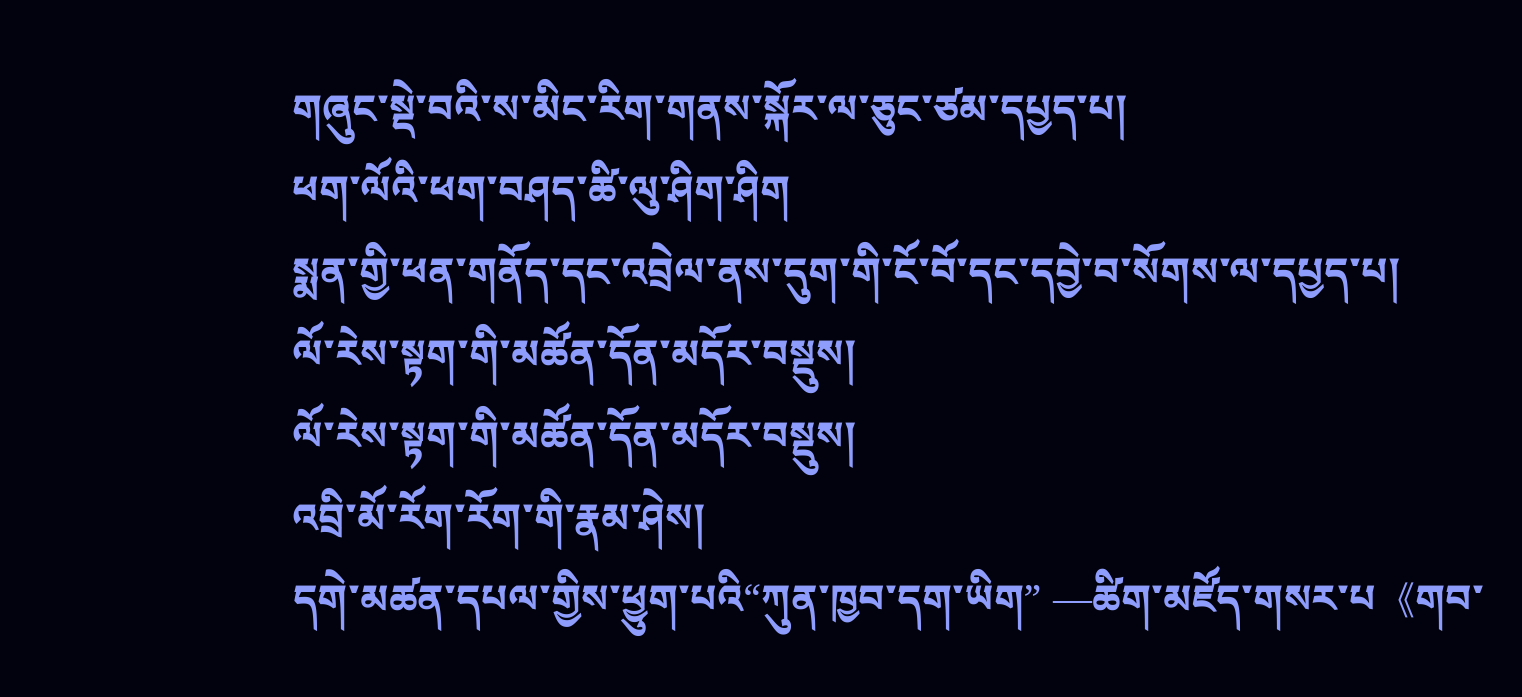གཞུང་སྡེ་བའི་ས་མིང་རིག་གནས་སྐོར་ལ་ཅུང་ཙམ་དཔྱད་པ།
ཕག་ལོའི་ཕག་བཤད་ཚི་ལུ་ཤིག་ཤིག
སྨན་གྱི་ཕན་གནོད་དང་འབྲེལ་ནས་དུག་གི་ངོ་བོ་དང་དབྱེ་བ་སོགས་ལ་དཔྱད་པ།
ལོ་རེས་སྟག་གི་མཚོན་དོན་མདོར་བསྡུས།
ལོ་རེས་སྟག་གི་མཚོན་དོན་མདོར་བསྡུས།
འབྲི་མོ་རོག་རོག་གི་རྣམ་ཤེས།
དགེ་མཚན་དཔལ་གྱིས་ཕྱུག་པའི“ཀུན་ཁྱབ་དག་ཡིག” —ཚིག་མཛོད་གསར་པ《གབ་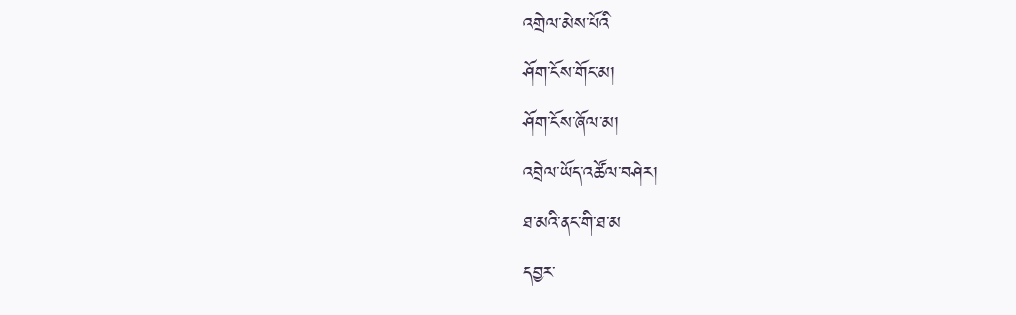འགྲེལ་མེས་པོའི
ཤོག་ངོས་གོང་མ།
ཤོག་ངོས་ཞོལ་མ།
འབྲེལ་ཡོད་འཚོལ་བཤེར།
ཐ་མའི་ནང་གི་ཐ་མ
དབྱར་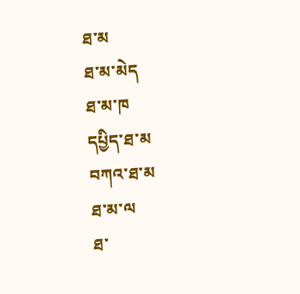ཐ་མ
ཐ་མ་མེད
ཐ་མ་ཁ
དཔྱིད་ཐ་མ
བཀའ་ཐ་མ
ཐ་མ་ལ
ཐ་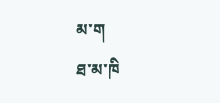མ་ག
ཐ་མ་ཁི